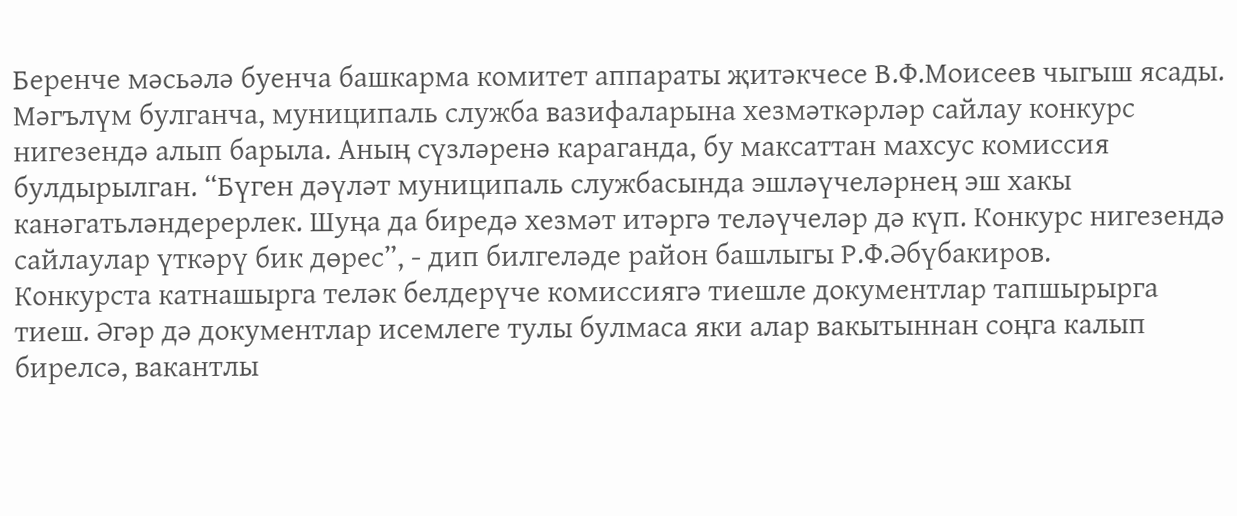Беренче мәсьәлә буенча башкарма комитет аппараты җитәкчесе В.Ф.Моисеев чыгыш ясады. Мәгълүм булганча, муниципаль служба вазифаларына хезмәткәрләр сайлау конкурс нигезендә алып барыла. Аның сүзләренә караганда, бу максаттан махсус комиссия булдырылган. “Бүген дәүләт муниципаль службасында эшләүчеләрнең эш хакы канәгатьләндерерлек. Шуңа да биредә хезмәт итәргә теләүчеләр дә күп. Конкурс нигезендә сайлаулар үткәрү бик дөрес”, - дип билгеләде район башлыгы Р.Ф.Әбүбакиров.
Конкурста катнашырга теләк белдерүче комиссиягә тиешле документлар тапшырырга тиеш. Әгәр дә документлар исемлеге тулы булмаса яки алар вакытыннан соңга калып бирелсә, вакантлы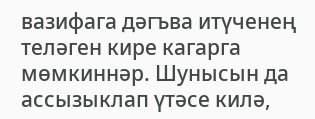вазифага дәгъва итүченең теләген кире кагарга мөмкиннәр. Шунысын да ассызыклап үтәсе килә,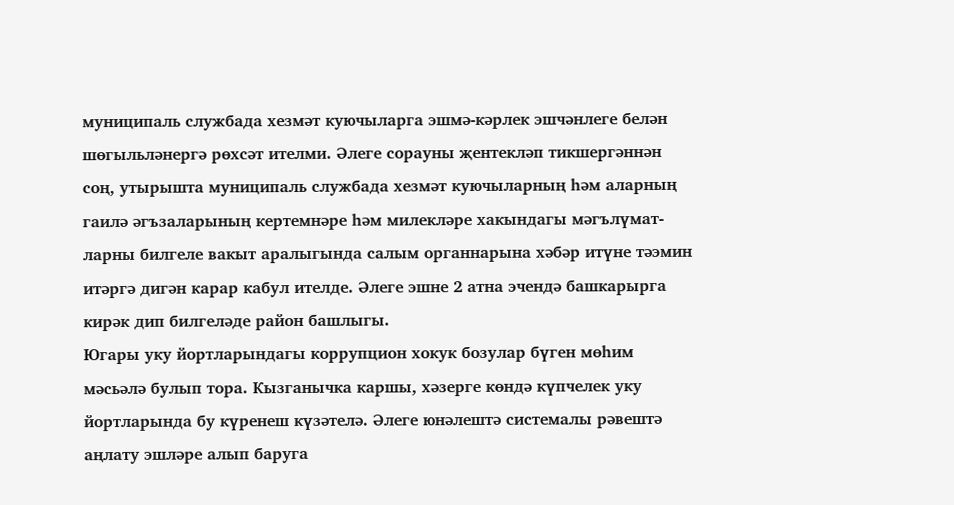муниципаль службада хезмәт куючыларга эшмә-кәрлек эшчәнлеге белән шөгыльләнергә рөхсәт ителми. Әлеге сорауны җентекләп тикшергәннән соң, утырышта муниципаль службада хезмәт куючыларның һәм аларның гаилә әгъзаларының кертемнәре һәм милекләре хакындагы мәгълүмат- ларны билгеле вакыт аралыгында салым органнарына хәбәр итүне тәэмин итәргә дигән карар кабул ителде. Әлеге эшне 2 атна эчендә башкарырга кирәк дип билгеләде район башлыгы.
Югары уку йортларындагы коррупцион хокук бозулар бүген мөһим мәсьәлә булып тора. Кызганычка каршы, хәзерге көндә күпчелек уку йортларында бу күренеш күзәтелә. Әлеге юнәлештә системалы рәвештә аңлату эшләре алып баруга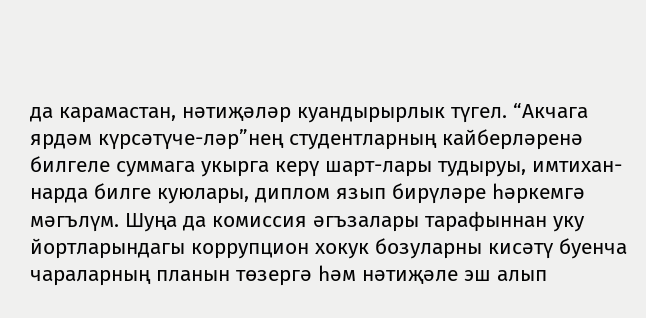да карамастан, нәтиҗәләр куандырырлык түгел. “Акчага ярдәм күрсәтүче-ләр”нең студентларның кайберләренә билгеле суммага укырга керү шарт-лары тудыруы, имтихан- нарда билге куюлары, диплом язып бирүләре һәркемгә мәгълүм. Шуңа да комиссия әгъзалары тарафыннан уку йортларындагы коррупцион хокук бозуларны кисәтү буенча чараларның планын төзергә һәм нәтиҗәле эш алып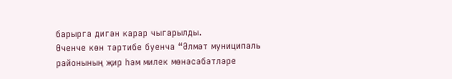барырга дигән карар чыгарылды.
Өченче көн тәртибе буенча “Әлмәт муниципаль районының җир һәм милек мөнәсәбәтләре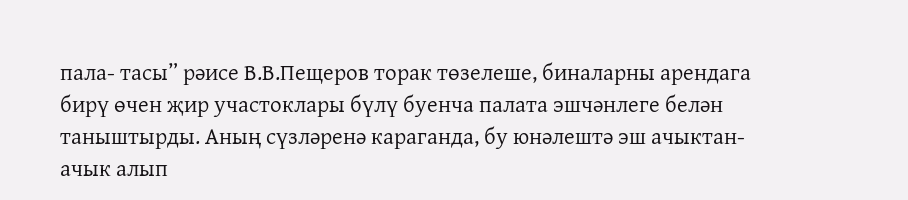пала- тасы” рәисе В.В.Пещеров торак төзелеше, биналарны арендага бирү өчен җир участоклары бүлү буенча палата эшчәнлеге белән таныштырды. Аның сүзләренә караганда, бу юнәлештә эш ачыктан-ачык алып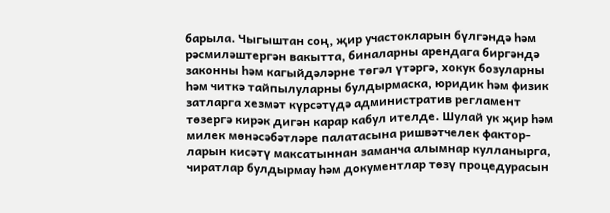барыла. Чыгыштан соң, җир участокларын бүлгәндә һәм рәсмиләштергән вакытта, биналарны арендага биргәндә законны һәм кагыйдәләрне төгәл үтәргә, хокук бозуларны һәм читкә тайпылуларны булдырмаска, юридик һәм физик затларга хезмәт күрсәтүдә административ регламент төзергә кирәк дигән карар кабул ителде. Шулай ук җир һәм милек мөнәсәбәтләре палатасына ришвәтчелек фактор- ларын кисәтү максатыннан заманча алымнар кулланырга, чиратлар булдырмау һәм документлар төзү процедурасын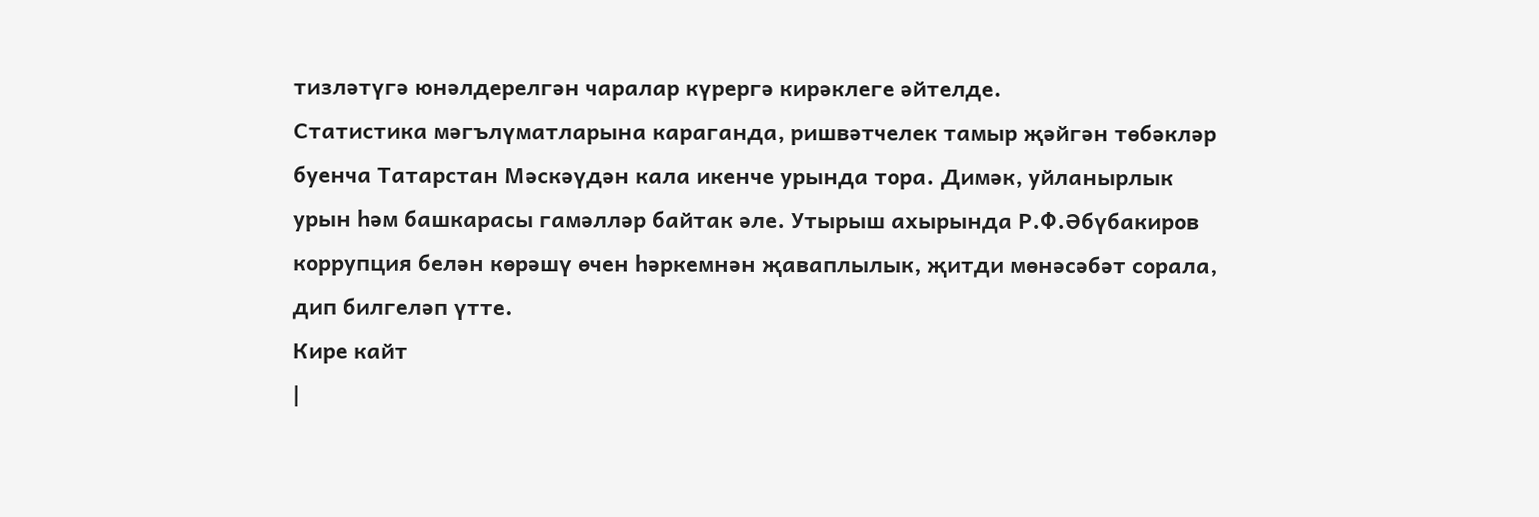тизләтүгә юнәлдерелгән чаралар күрергә кирәклеге әйтелде.
Статистика мәгълүматларына караганда, ришвәтчелек тамыр җәйгән төбәкләр буенча Татарстан Мәскәүдән кала икенче урында тора. Димәк, уйланырлык урын һәм башкарасы гамәлләр байтак әле. Утырыш ахырында Р.Ф.Әбүбакиров коррупция белән көрәшү өчен һәркемнән җаваплылык, җитди мөнәсәбәт сорала, дип билгеләп үтте.
Кире кайт
|